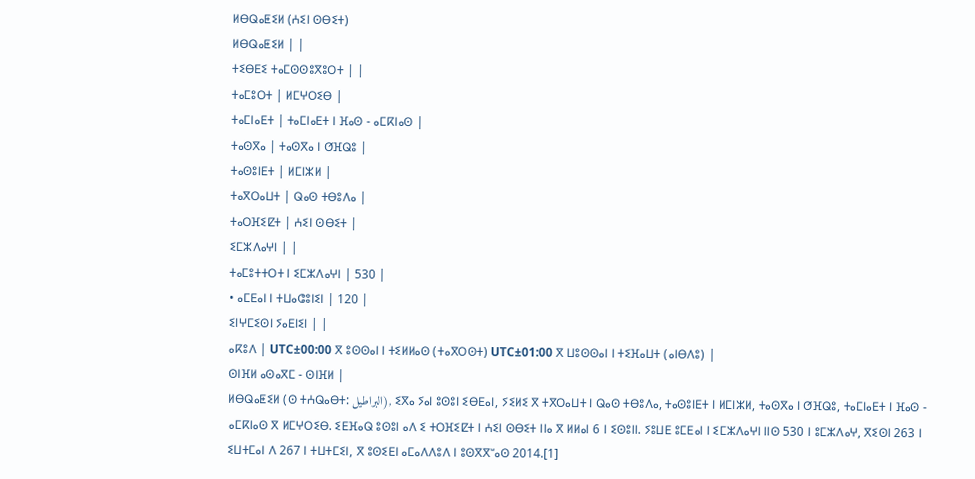ⵍⴱⵕⴰⵟⵉⵍ (ⵄⵉⵏ ⵙⴱⵉⵜ)
ⵍⴱⵕⴰⵟⵉⵍ | |
ⵜⵉⴱⴹⵉ ⵜⴰⵎⵙⵙⵓⴳⵓⵔⵜ | |
ⵜⴰⵎⵓⵔⵜ | ⵍⵎⵖⵔⵉⴱ |
ⵜⴰⵎⵏⴰⴹⵜ | ⵜⴰⵎⵏⴰⴹⵜ ⵏ ⴼⴰⵙ - ⴰⵎⴽⵏⴰⵙ |
ⵜⴰⵙⴳⴰ | ⵜⴰⵙⴳⴰ ⵏ ⵚⴼⵕⵓ |
ⵜⴰⵙⵓⵏⴹⵜ | ⵍⵎⵏⵣⵍ |
ⵜⴰⴳⵔⴰⵡⵜ | ⵕⴰⵙ ⵜⴱⵓⴷⴰ |
ⵜⴰⵔⴼⵉⵇⵜ | ⵄⵉⵏ ⵙⴱⵉⵜ |
ⵉⵎⵣⴷⴰⵖⵏ | |
ⵜⴰⵎⵓⵜⵜⵔⵜ ⵏ ⵉⵎⵣⴷⴰⵖⵏ | 530 |
• ⴰⵎⴹⴰⵏ ⵏ ⵜⵡⴰⵛⵓⵏⵉⵏ | 120 |
ⵉⵏⵖⵎⵉⵙⵏ ⵢⴰⴹⵏⵉⵏ | |
ⴰⴽⵓⴷ | UTC±00:00 ⴳ ⵓⵙⵙⴰⵏ ⵏ ⵜⵉⵍⵍⴰⵙ (ⵜⴰⴳⵔⵙⵜ) UTC±01:00 ⴳ ⵡⵓⵙⵙⴰⵏ ⵏ ⵜⵉⴼⴰⵡⵜ (ⴰⵏⴱⴷⵓ) |
ⵙⵏⴼⵍ ⴰⵙⴰⴳⵎ - ⵙⵏⴼⵍ |
ⵍⴱⵕⴰⵟⵉⵍ (ⵙ ⵜⵄⵕⴰⴱⵜ: البراطيل), ⵉⴳⴰ ⵢⴰⵏ ⵓⵙⵓⵏ ⵉⴱⴹⴰⵏ, ⵢⵉⵍⵉ ⴳ ⵜⴳⵔⴰⵡⵜ ⵏ ⵕⴰⵙ ⵜⴱⵓⴷⴰ, ⵜⴰⵙⵓⵏⴹⵜ ⵏ ⵍⵎⵏⵣⵍ, ⵜⴰⵙⴳⴰ ⵏ ⵚⴼⵕⵓ, ⵜⴰⵎⵏⴰⴹⵜ ⵏ ⴼⴰⵙ - ⴰⵎⴽⵏⴰⵙ ⴳ ⵍⵎⵖⵔⵉⴱ. ⵉⴹⴼⴰⵕ ⵓⵙⵓⵏ ⴰⴷ ⵉ ⵜⵔⴼⵉⵇⵜ ⵏ ⵄⵉⵏ ⵙⴱⵉⵜ ⵏⵏⴰ ⴳ ⵍⵍⴰⵏ 6 ⵏ ⵉⵙⵓⵏⵏ. ⵢⵓⵡⴹ ⵓⵎⴹⴰⵏ ⵏ ⵉⵎⵣⴷⴰⵖⵏ ⵏⵏⵙ 530 ⵏ ⵓⵎⵣⴷⴰⵖ, ⴳⵉⵙⵏ 263 ⵏ ⵉⵡⵜⵎⴰⵏ ⴷ 267 ⵏ ⵜⵡⵜⵎⵉⵏ, ⴳ ⵓⵙⵉⴹⵏ ⴰⵎⴰⴷⴷⵓⴷ ⵏ ⵓⵙⴳⴳⵯⴰⵙ 2014.[1]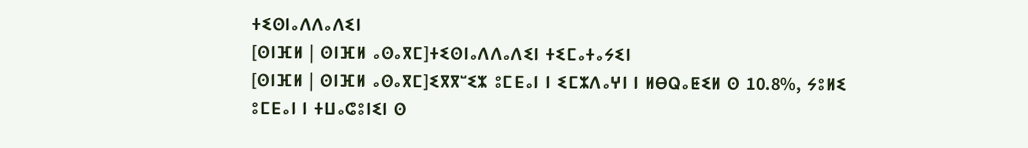ⵜⵉⵙⵏⴰⴷⴷⴰⴷⵉⵏ
[ⵙⵏⴼⵍ | ⵙⵏⴼⵍ ⴰⵙⴰⴳⵎ]ⵜⵉⵙⵏⴰⴷⴷⴰⴷⵉⵏ ⵜⵉⵎⴰⵜⴰⵢⵉⵏ
[ⵙⵏⴼⵍ | ⵙⵏⴼⵍ ⴰⵙⴰⴳⵎ]ⵉⴳⴳⵯⵉⵣ ⵓⵎⴹⴰⵏ ⵏ ⵉⵎⵣⴷⴰⵖⵏ ⵏ ⵍⴱⵕⴰⵟⵉⵍ ⵙ 10.8%, ⵢⵓⵍⵉ ⵓⵎⴹⴰⵏ ⵏ ⵜⵡⴰⵛⵓⵏⵉⵏ ⵙ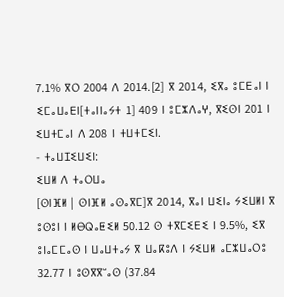7.1% ⴳⵔ 2004 ⴷ 2014.[2] ⴳ 2014, ⵉⴳⴰ ⵓⵎⴹⴰⵏ ⵏ ⵉⵎⴰⵡⴰⴹⵏ[ⵜⴰⵏⵏⴰⵢⵜ 1] 409 ⵏ ⵓⵎⵣⴷⴰⵖ, ⴳⵉⵙⵏ 201 ⵏ ⵉⵡⵜⵎⴰⵏ ⴷ 208 ⵏ ⵜⵡⵜⵎⵉⵏ.
- ⵜⴰⵡⵊⵉⵡⵉⵏ:
ⵉⵡⵍ ⴷ ⵜⴰⵔⵡⴰ
[ⵙⵏⴼⵍ | ⵙⵏⴼⵍ ⴰⵙⴰⴳⵎ]ⴳ 2014, ⴳⴰⵏ ⵡⵉⵏⴰ ⵢⵉⵡⵍⵏ ⴳ ⵓⵙⵓⵏ ⵏ ⵍⴱⵕⴰⵟⵉⵍ 50.12 ⵙ ⵜⴳⵎⵉⴹⵉ ⵏ 9.5%, ⵉⴳ ⵓⵏⴰⵎⵎⴰⵙ ⵏ ⵡⴰⵡⵜⴰⵢ ⴳ ⵡⴰⴽⵓⴷ ⵏ ⵢⵉⵡⵍ ⴰⵎⵣⵡⴰⵔⵓ 32.77 ⵏ ⵓⵙⴳⴳⵯⴰⵙ (37.84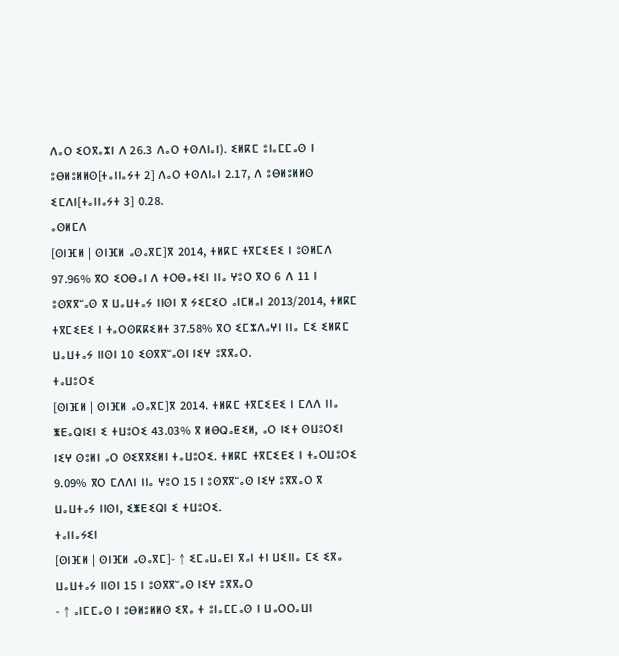ⴷⴰⵔ ⵉⵔⴳⴰⵣⵏ ⴷ 26.3 ⴷⴰⵔ ⵜⵙⴷⵏⴰⵏ). ⵉⵍⴽⵎ ⵓⵏⴰⵎⵎⴰⵙ ⵏ ⵓⴱⵍⵓⵍⵍⵙ[ⵜⴰⵏⵏⴰⵢⵜ 2] ⴷⴰⵔ ⵜⵙⴷⵏⴰⵏ 2.17, ⴷ ⵓⴱⵍⵓⵍⵍⵙ ⵉⵎⴷⵏ[ⵜⴰⵏⵏⴰⵢⵜ 3] 0.28.
ⴰⵙⵍⵎⴷ
[ⵙⵏⴼⵍ | ⵙⵏⴼⵍ ⴰⵙⴰⴳⵎ]ⴳ 2014, ⵜⵍⴽⵎ ⵜⴳⵎⵉⴹⵉ ⵏ ⵓⵙⵍⵎⴷ 97.96% ⴳⵔ ⵉⵔⴱⴰⵏ ⴷ ⵜⵔⴱⴰⵜⵉⵏ ⵏⵏⴰ ⵖⵓⵔ ⴳⵔ 6 ⴷ 11 ⵏ ⵓⵙⴳⴳⵯⴰⵙ ⴳ ⵡⴰⵡⵜⴰⵢ ⵏⵏⵙⵏ ⴳ ⵢⵉⵎⵉⵔ ⴰⵏⵎⵍⴰⵏ 2013/2014, ⵜⵍⴽⵎ ⵜⴳⵎⵉⴹⵉ ⵏ ⵜⴰⵔⵙⴽⴽⵉⵍⵜ 37.58% ⴳⵔ ⵉⵎⵣⴷⴰⵖⵏ ⵏⵏⴰ ⵎⵉ ⵉⵍⴽⵎ ⵡⴰⵡⵜⴰⵢ ⵏⵏⵙⵏ 10 ⵉⵙⴳⴳⵯⴰⵙⵏ ⵏⵉⵖ ⵓⴳⴳⴰⵔ.
ⵜⴰⵡⵓⵔⵉ
[ⵙⵏⴼⵍ | ⵙⵏⴼⵍ ⴰⵙⴰⴳⵎ]ⴳ 2014. ⵜⵍⴽⵎ ⵜⴳⵎⵉⴹⵉ ⵏ ⵎⴷⴷ ⵏⵏⴰ ⵥⴹⴰⵕⵏⵉⵏ ⵉ ⵜⵡⵓⵔⵉ 43.03% ⴳ ⵍⴱⵕⴰⵟⵉⵍ, ⴰⵔ ⵏⵉⵜ ⵙⵡⵓⵔⵉⵏ ⵏⵉⵖ ⵙⵓⵍⵏ ⴰⵔ ⵙⵉⴳⴳⵉⵍⵏ ⵜⴰⵡⵓⵔⵉ. ⵜⵍⴽⵎ ⵜⴳⵎⵉⴹⵉ ⵏ ⵜⴰⵔⵡⵓⵔⵉ 9.09% ⴳⵔ ⵎⴷⴷⵏ ⵏⵏⴰ ⵖⵓⵔ 15 ⵏ ⵓⵙⴳⴳⵯⴰⵙ ⵏⵉⵖ ⵓⴳⴳⴰⵔ ⴳ ⵡⴰⵡⵜⴰⵢ ⵏⵏⵙⵏ, ⵉⵥⴹⵉⵕⵏ ⵉ ⵜⵡⵓⵔⵉ.
ⵜⴰⵏⵏⴰⵢⵉⵏ
[ⵙⵏⴼⵍ | ⵙⵏⴼⵍ ⴰⵙⴰⴳⵎ]- ↑ ⵉⵎⴰⵡⴰⴹⵏ ⴳⴰⵏ ⵜⵏ ⵡⵉⵏⵏⴰ ⵎⵉ ⵉⴳⴰ ⵡⴰⵡⵜⴰⵢ ⵏⵏⵙⵏ 15 ⵏ ⵓⵙⴳⴳⵯⴰⵙ ⵏⵉⵖ ⵓⴳⴳⴰⵔ
- ↑ ⴰⵏⵎⵎⴰⵙ ⵏ ⵓⴱⵍⵓⵍⵍⵙ ⵉⴳⴰ ⵜ ⵓⵏⴰⵎⵎⴰⵙ ⵏ ⵡⴰⵔⵔⴰⵡⵏ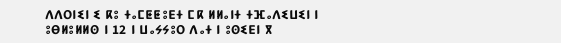ⴷⴷⵔⵏⵉⵏ ⵉ ⴽⵓ ⵜⴰⵎⵟⵟⵓⴹⵜ ⵎⴽ ⵍⵍⴰⵏⵜ ⵜⴼⴰⴷⵉⵡⵉⵏ ⵏ ⵓⴱⵍⵓⵍⵍⵙ ⵏ 12 ⵏ ⵡⴰⵢⵢⵓⵔ ⴷⴰⵜ ⵏ ⵓⵙⵉⴹⵏ ⴳ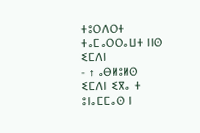ⵜⵓⵔⴷⵔⵜ ⵜⴰⵎⴰⵔⵔⴰⵡⵜ ⵏⵏⵙ ⵉⵎⴷⵏ
- ↑ ⴰⴱⵍⵓⵍⵙ ⵉⵎⴷⵏ ⵉⴳⴰ ⵜ ⵓⵏⴰⵎⵎⴰⵙ ⵏ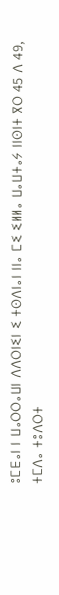ⵓⵎⴹⴰⵏ ⵏ ⵡⴰⵔⵔⴰⵡⵏ ⴷⴷⵔⵏⵉⵏ ⵉ ⵜⵙⴷⵏⴰⵏ ⵏⵏⴰ ⵎⵉ ⵉⵍⵍⴰ ⵡⴰⵡⵜⴰⵢ ⵏⵏⵙⵏⵜ ⴳⵔ 45 ⴷ 49, ⵜⵎⴷⴰ ⵜⵓⴷⵔⵜ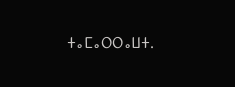ⵜⴰⵎⴰⵔⵔⴰⵡⵜ.